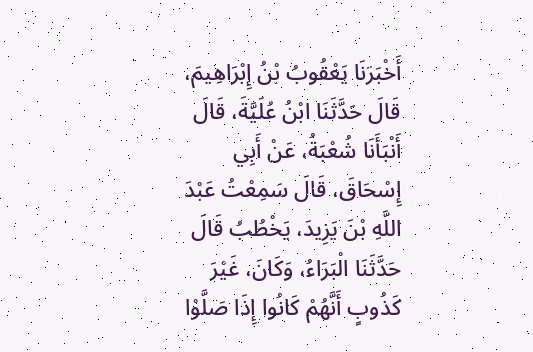أَخْبَرَنَا يَعْقُوبُ بْنُ إِبْرَاهِيمَ، قَالَ حَدَّثَنَا ابْنُ عُلَيَّةَ، قَالَ أَنْبَأَنَا شُعْبَةُ، عَنْ أَبِي إِسْحَاقَ، قَالَ سَمِعْتُ عَبْدَ اللَّهِ بْنَ يَزِيدَ، يَخْطُبُ قَالَ حَدَّثَنَا الْبَرَاءُ، وَكَانَ، غَيْرَ كَذُوبٍ أَنَّهُمْ كَانُوا إِذَا صَلَّوْا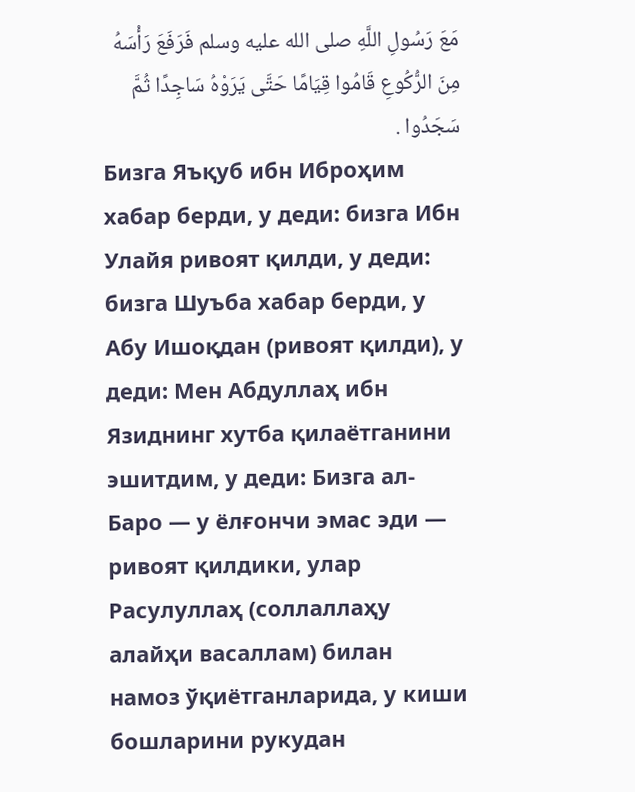مَعَ رَسُولِ اللَّهِ صلى الله عليه وسلم فَرَفَعَ رَأْسَهُ مِنَ الرُّكُوعِ قَامُوا قِيَامًا حَتَّى يَرَوْهُ سَاجِدًا ثُمَّ سَجَدُوا .
Бизга Яъқуб ибн Иброҳим хабар берди, у деди: бизга Ибн Улайя ривоят қилди, у деди: бизга Шуъба хабар берди, у Абу Ишоқдан (ривоят қилди), у деди: Мен Абдуллаҳ ибн Язиднинг хутба қилаётганини эшитдим, у деди: Бизга ал-Баро — у ёлғончи эмас эди — ривоят қилдики, улар Расулуллаҳ (соллаллаҳу алайҳи васаллам) билан намоз ўқиётганларида, у киши бошларини рукудан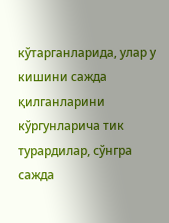кўтарганларида, улар у кишини сажда қилганларини кўргунларича тик турардилар, сўнгра сажда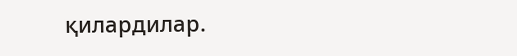қилардилар.